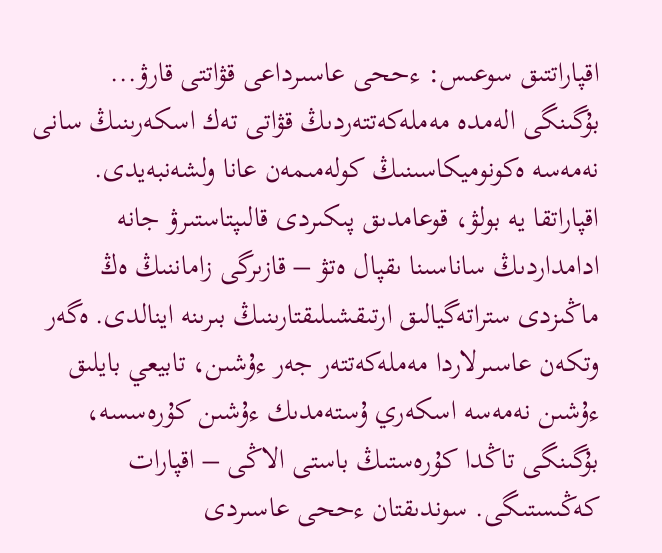اقپاراتتىق سوعىس: ءححى عاسىرداعى قۋاتتى قارۋ...
بۇگىنگى الەمدە مەملەكەتتەردىڭ قۋاتى تەك اسكەرىنىڭ سانى نەمەسە ەكونوميكاسىنىڭ كولەمىمەن عانا ولشەنبەيدى. اقپاراتقا يە بولۋ، قوعامدىق پىكىردى قالىپتاستىرۋ جانە ادامداردىڭ ساناسىنا ىقپال ەتۋ – قازىرگى زاماننىڭ ەڭ ماڭىزدى ستراتەگيالىق ارتىقشىلىقتارىنىڭ بىرىنە اينالدى. ەگەر وتكەن عاسىرلاردا مەملەكەتتەر جەر ءۇشىن، تابيعي بايلىق ءۇشىن نەمەسە اسكەري ۇستەمدىك ءۇشىن كۇرەسسە، بۇگىنگى تاڭدا كۇرەستىڭ باستى الاڭى – اقپارات كەڭىستىگى. سوندىقتان ءححى عاسىردى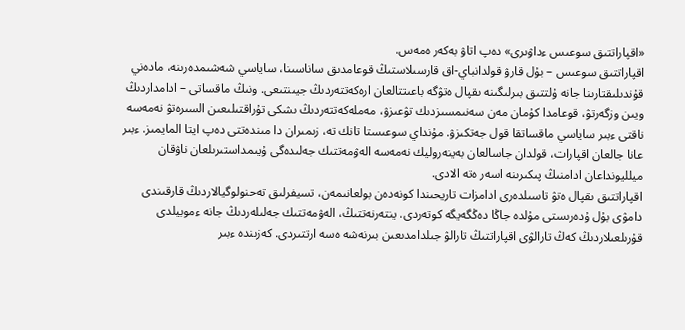«اقپاراتتىق سوعىس ءداۋىرى» دەپ اتاۋ بەكەر ەمەس.
اقپاراتتىق سوعىس – بۇل قارۋ قولدانباي-اق قارسىلاستىڭ قوعامدىق ساناسىنا، ساياسي شەشىمدەرىنە، مادەني قۇندىلىقتارىنا جانە ۇلتتىق بىرلىگىنە ىقپال ەتۋگە باعىتتالعان ارەكەتتەردىڭ جيىنتىعى. ونىڭ ماقساتى – ادامداردىڭ ويىن وزگەرتۋ، قوعامدا كۇمان مەن سەنىمسىزدىك تۋعىزۋ، مەملەكەتتەردىڭ ىشكى تۇراقتىلىعىن السىرەتۋ نەمەسە ناقتى ءبىر ساياسي ماقساتقا قول جەتكىزۋ. مۇنداي سوعىستا تانك تە، زىمىران دا مىندەتتى دەپ ايتا المايمىز. ءبىر عانا جالعان اقپارات، قولدان جاسالعان بەينەروليك نەمەسە الەۋمەتتىك جەلىدەگى ۇيىمداستىرىلعان ناۋقان ميلليونداعان ادامنىڭ پىكىرىنە اسەر ەتە الادى.
اقپاراتتىق ىقپال ەتۋ تاسىلدەرى ادامزات تاريحىندا كونەدەن بولعانىمەن، تسيفرلىق تەحنولوگيالاردىڭ قارقىندى دامۋى بۇل ۇدەرىستى مۇلدە جاڭا دەڭگەيگە كوتەردى. ينتەرنەتتىڭ، الەۋمەتتىك جەلىلەردىڭ جانە ءموبيلدى قۇرىلعىلاردىڭ كەڭ تارالۋى اقپاراتتىڭ تارالۋ جىلدامدىعىن بىرنەشە ەسە ارتتىردى. كەزىندە ءبىر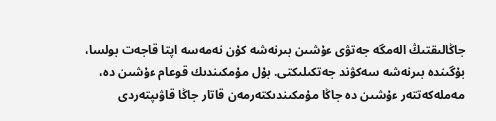جاڭالىقتىڭ الەمگە جەتۋى ءۇشىن بىرنەشە كۇن نەمەسە اپتا قاجەت بولسا، بۇگىندە بىرنەشە سەكۋند جەتكىلىكتى. بۇل مۇمكىندىك قوعام ءۇشىن دە، مەملەكەتتەر ءۇشىن دە جاڭا مۇمكىندىكتەرمەن قاتار جاڭا قاۋىپتەردى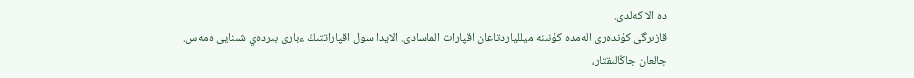دە الا كەلدى.
قازىرگى كۇندەرى الەمدە كۇنىنە ميللياردتاعان اقپارات الماسادى. الايدا سول اقپاراتتىڭ ءبارى بىردەي شىنايى ەمەس. جالعان جاڭالىقتار،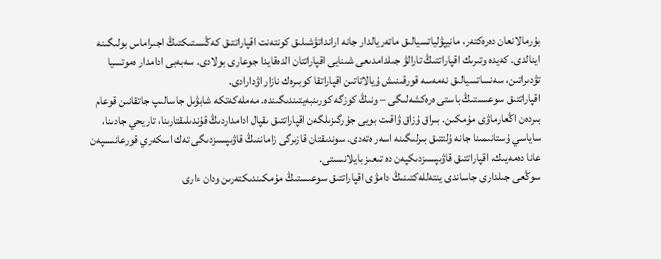بۇرمالانعان دەرەكتەر، مانيپۋلياتسيالىق ماتەريالدار جانە ارانداتۋشىلىق كونتەنت اقپاراتتىق كەڭىستىكتىڭ اجىراماس بولىگىنە اينالدى. كەيدە وتىرىك اقپاراتتىڭ تارالۋ جىلدامدىعى شىنايى اقپاراتتان الدەقايدا جوعارى بولادى. سەبەبى ادامدار ەموتسيا تۋدىراتىن، سەنساتسيالىق نەمەسە قورقىنىش ۇيالاتاتىن اقپاراتقا كوبىرەك نازار اۋدارادى.
اقپاراتتىق سوعىستىڭ باستى ەرەكشەلىگى – ونىڭ كوزگە كورىنبەيتىندىگىندە. مەملەكەتكە شابۋىل جاسالىپ جاتقانىن قوعام بىردەن اڭعارماۋى مۇمكىن. بىراق ۇزاق ۋاقىت بويى جۇرگىزىلگەن اقپاراتتىق ىقپال ادامداردىڭ قۇندىلىقتارىنا، تاريحي جادىنا، ساياسي ۇستانىمىنا جانە ۇلتتىق بىرلىگىنە اسەر ەتەدى. سوندىقتان قازىرگى زاماننىڭ قاۋىپسىزدىگى تەك اسكەري قورعانىسپەن عانا دەمەيىك، اقپاراتتىق قاۋىپسىزدىكپەن دە تىعىز بايلانىستى.
سوڭعى جىلدارى جاساندى ينتەللەكتىنىڭ دامۋى اقپاراتتىق سوعىستىڭ مۇمكىندىكتەرىن ودان ءارى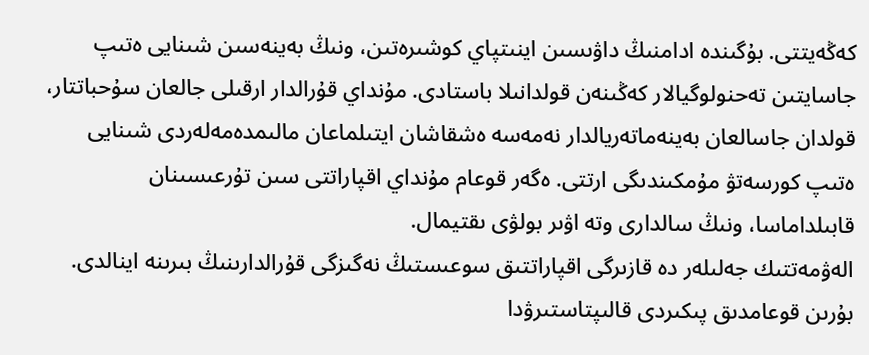كەڭەيتتى. بۇگىندە ادامنىڭ داۋىسىن اينىتپاي كوشىرەتىن، ونىڭ بەينەسىن شىنايى ەتىپ جاسايتىن تەحنولوگيالار كەڭىنەن قولدانىلا باستادى. مۇنداي قۇرالدار ارقىلى جالعان سۇحباتتار، قولدان جاسالعان بەينەماتەريالدار نەمەسە ەشقاشان ايتىلماعان مالىمدەمەلەردى شىنايى ەتىپ كورسەتۋ مۇمكىندىگى ارتتى. ەگەر قوعام مۇنداي اقپاراتتى سىن تۇرعىسىنان قابىلداماسا، ونىڭ سالدارى وتە اۋىر بولۋى ىقتيمال.
الەۋمەتتىك جەلىلەر دە قازىرگى اقپاراتتىق سوعىستىڭ نەگىزگى قۇرالدارىنىڭ بىرىنە اينالدى. بۇرىن قوعامدىق پىكىردى قالىپتاستىرۋدا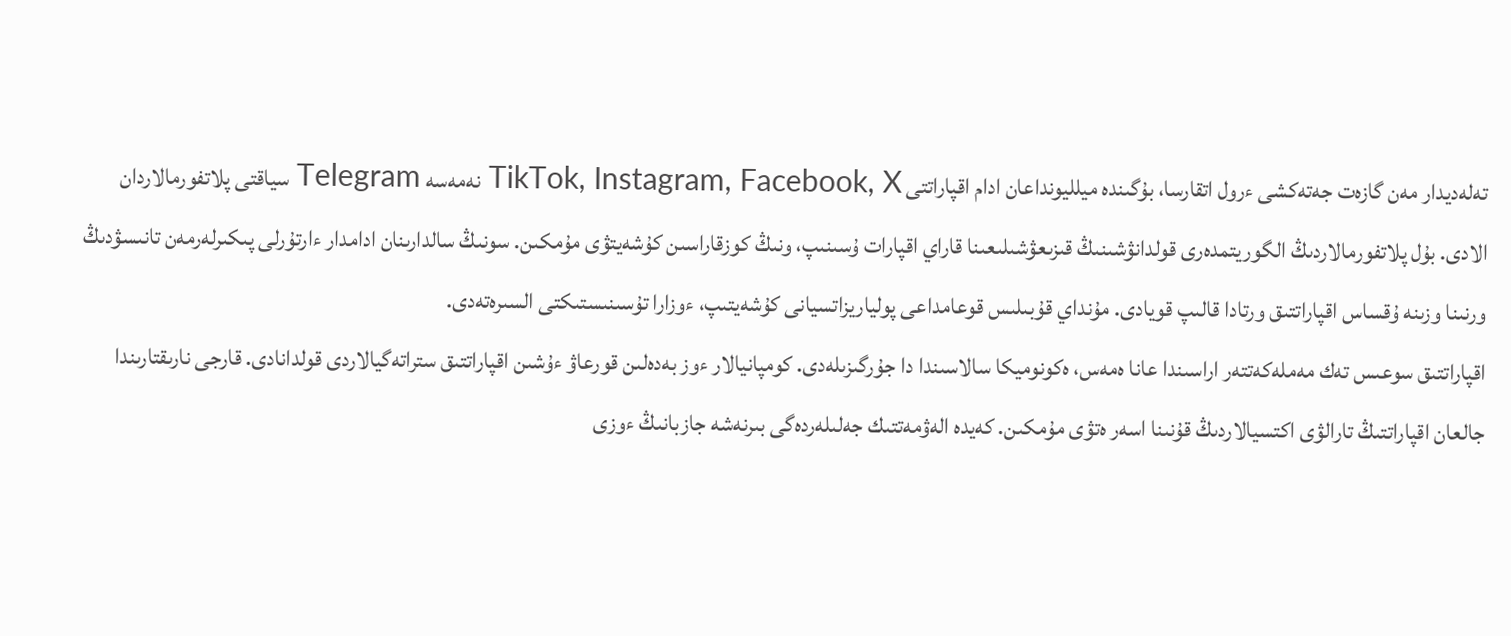تەلەديدار مەن گازەت جەتەكشى ءرول اتقارسا، بۇگىندە ميلليونداعان ادام اقپاراتتى TikTok, Instagram, Facebook, X نەمەسە Telegram سياقتى پلاتفورمالاردان الادى. بۇل پلاتفورمالاردىڭ الگوريتمدەرى قولدانۋشىنىڭ قىزىعۋشىلىعىنا قاراي اقپارات ۇسىنىپ، ونىڭ كوزقاراسىن كۇشەيتۋى مۇمكىن. سونىڭ سالدارىنان ادامدار ءارتۇرلى پىكىرلەرمەن تانىسۋدىڭ ورنىنا وزىنە ۇقساس اقپاراتتىق ورتادا قالىپ قويادى. مۇنداي قۇبىلىس قوعامداعى پولياريزاتسيانى كۇشەيتىپ، ءوزارا تۇسىنىستىكتى السىرەتەدى.
اقپاراتتىق سوعىس تەك مەملەكەتتەر اراسىندا عانا ەمەس، ەكونوميكا سالاسىندا دا جۇرگىزىلەدى. كومپانيالار ءوز بەدەلىن قورعاۋ ءۇشىن اقپاراتتىق ستراتەگيالاردى قولدانادى. قارجى نارىقتارىندا جالعان اقپاراتتىڭ تارالۋى اكتسيالاردىڭ قۇنىنا اسەر ەتۋى مۇمكىن. كەيدە الەۋمەتتىك جەلىلەردەگى بىرنەشە جازبانىڭ ءوزى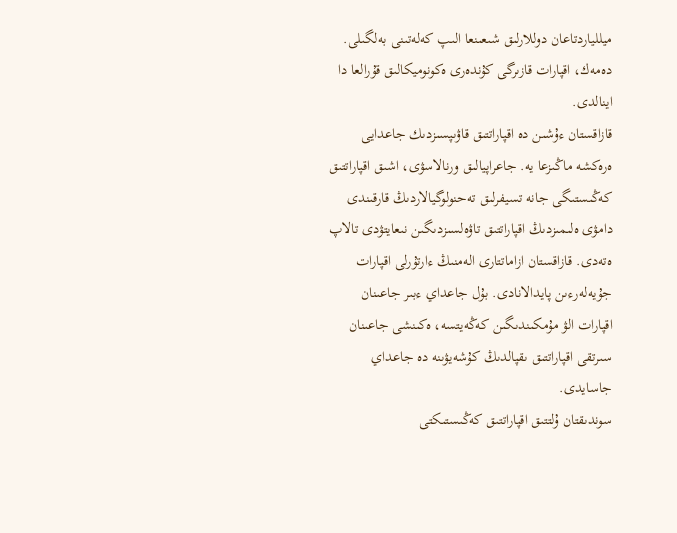ميللياردتاعان دوللارلىق شىعىنعا الىپ كەلەتىنى بەلگىلى. دەمەك، اقپارات قازىرگى كۇندەرى ەكونوميكالىق قۇرالعا دا اينالدى.
قازاقستان ءۇشىن دە اقپاراتتىق قاۋىپسىزدىك جاعدايى ەرەكشە ماڭىزعا يە. جاعراپيالىق ورنالاسۋى، اشىق اقپاراتتىق كەڭىستىگى جانە تسيفرلىق تەحنولوگيالاردىڭ قارقىندى دامۋى ەلىمىزدىڭ اقپاراتتىق تاۋەلسىزدىگىن نىعايتۋدى تالاپ ەتەدى. قازاقستان ازاماتتارى الەمنىڭ ءارتۇرلى اقپارات جۇيەلەرءىن پايدالانادى. بۇل جاعداي ءبىر جاعىنان اقپارات الۋ مۇمكىندىگىن كەڭەيتسە، ەكىنشى جاعىنان سىرتقى اقپاراتتىق ىقپالدىڭ كۇشەيۋىنە دە جاعداي جاسايدى.
سوندىقتان ۇلتتىق اقپاراتتىق كەڭىستىكتى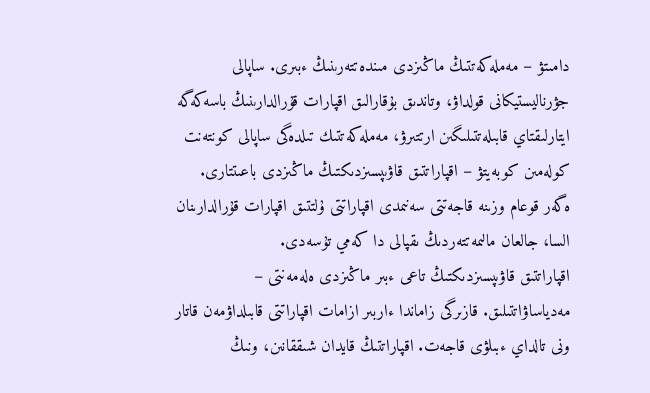دامىتۋ – مەملەكەتتىڭ ماڭىزدى مىندەتتەرىنىڭ ءبىرى. ساپالى جۋرناليستيكانى قولداۋ، وتاندىق بۇقارالىق اقپارات قۇرالدارىنىڭ باسەكەگە ايتارلىقتاي قابىلەتتىلىگىن ارتتىرۋ، مەملەكەتتىك تىلدەگى ساپالى كونتەنت كولەمىن كوبەيتۋ – اقپاراتتىق قاۋىپسىزدىكتىڭ ماڭىزدى باعىتتارى. ەگەر قوعام وزىنە قاجەتتى سەنىمدى اقپاراتتى ۇلتتىق اقپارات قۇرالدارىنان السا، جالعان مالىمەتتەردىڭ ىقپالى دا كەمي تۇسەدى.
اقپاراتتىق قاۋىپسىزدىكتىڭ تاعى ءبىر ماڭىزدى ەلەمەنتى – مەدياساۋاتتىلىق. قازىرگى زاماندا ءاربىر ازامات اقپاراتتى قابىلداۋمەن قاتار ونى تالداي ءبىلۋى قاجەت. اقپاراتتىڭ قايدان شىققانىن، ونىڭ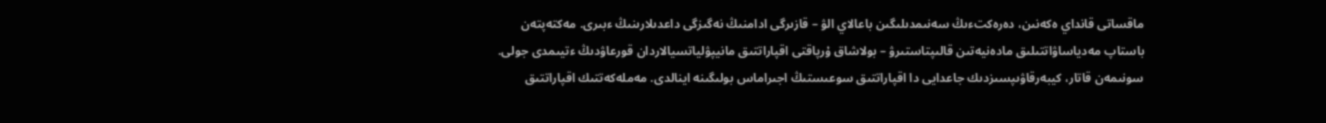ماقساتى قانداي ەكەنىن، دەرەكتءىڭ سەنىمدىلىگىن باعالاي الۋ – قازىرگى ادامنىڭ نەگىزگى داعدىلارىنىڭ ءبىرى. مەكتەپتەن باستاپ مەدياساۋاتتىلىق مادەنيەتىن قالىپتاستىرۋ – بولاشاق ۇرپاقتى اقپاراتتىق مانيپۋلياتسيالاردان قورعاۋدىڭ ءتيىمدى جولى.
سونىمەن قاتار، كيبەرقاۋىپسىزدىك جاعدايى دا اقپاراتتىق سوعىستىڭ اجىراماس بولىگىنە اينالدى. مەملەكەتتىك اقپاراتتىق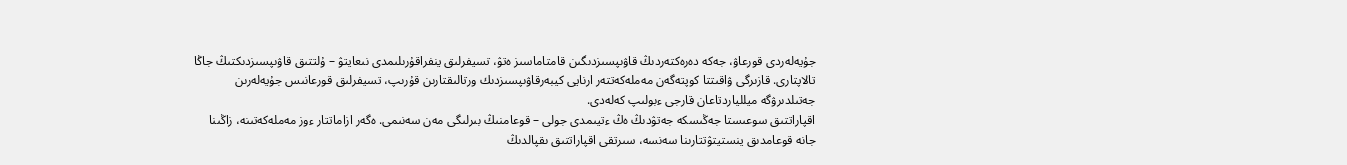جۇيەلەردى قورعاۋ، جەكە دەرەكتەردىڭ قاۋىپسىزدىگىن قامتاماسىز ەتۋ، تسيفرلىق ينفراقۇرىلىمدى نىعايتۋ – ۇلتتىق قاۋىپسىزدىكتىڭ جاڭا تالاپتارى. قازىرگى ۋاقىتتا كوپتەگەن مەملەكەتتەر ارنايى كيبەرقاۋىپسىزدىك ورتالىقتارىن قۇرىپ، تسيفرلىق قورعانىس جۇيەلەرىن جەتىلدىرۋگە ميللياردتاعان قارجى ءبولىپ كەلەدى.
اقپاراتتىق سوعىستا جەڭىسكە جەتۋدىڭ ەڭ ءتيىمدى جولى – قوعامنىڭ بىرلىگى مەن سەنىمى. ەگەر ازاماتتار ءوز مەملەكەتىنە، زاڭىنا جانە قوعامدىق ينستيتۋتتارىنا سەنسە، سىرتقى اقپاراتتىق ىقپالدىڭ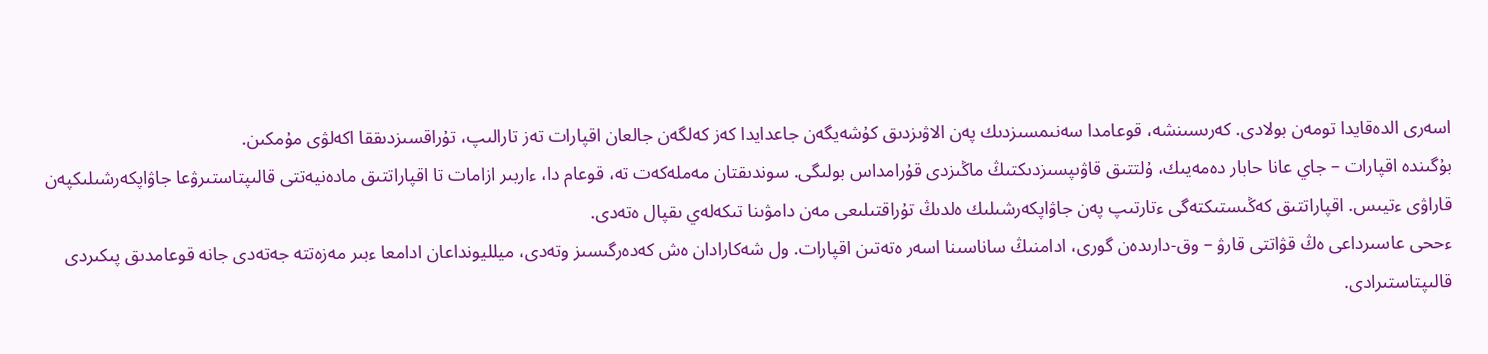اسەرى الدەقايدا تومەن بولادى. كەرىسىنشە، قوعامدا سەنىمسىزدىك پەن الاۋىزدىق كۇشەيگەن جاعدايدا كەز كەلگەن جالعان اقپارات تەز تارالىپ، تۇراقسىزدىققا اكەلۋى مۇمكىن.
بۇگىندە اقپارات – جاي عانا حابار دەمەيىك، ۇلتتىق قاۋىپسىزدىكتىڭ ماڭىزدى قۇرامداس بولىگى. سوندىقتان مەملەكەت تە، قوعام دا، ءاربىر ازامات تا اقپاراتتىق مادەنيەتتى قالىپتاستىرۋعا جاۋاپكەرشىلىكپەن قاراۋى ءتيىس. اقپاراتتىق كەڭىستىكتەگى ءتارتىپ پەن جاۋاپكەرشىلىك ەلدىڭ تۇراقتىلىعى مەن دامۋىنا تىكەلەي ىقپال ەتەدى.
ءححى عاسىرداعى ەڭ قۋاتتى قارۋ – وق-دارىدەن گورى، ادامنىڭ ساناسىنا اسەر ەتەتىن اقپارات. ول شەكارادان ەش كەدەرگىسىز وتەدى، ميلليونداعان ادامعا ءبىر مەزەتتە جەتەدى جانە قوعامدىق پىكىردى قالىپتاستىرادى.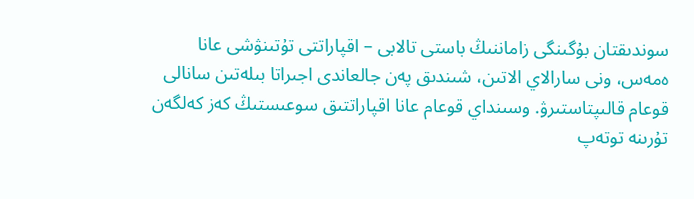سوندىقتان بۇگىنگى زاماننىڭ باستى تالابى – اقپاراتتى تۇتىنۋشى عانا ەمەس، ونى سارالاي الاتىن، شىندىق پەن جالعاندى اجىراتا بىلەتىن سانالى قوعام قالىپتاستىرۋ. وسىنداي قوعام عانا اقپاراتتىق سوعىستىڭ كەز كەلگەن تۇرىنە توتەپ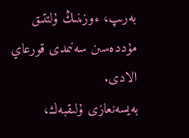بەرىپ، ءوزىنىڭ ۇلتتىق مۇددەسىن سەنىمدى قورعاي الادى.
بەيسەنعازى ۇلىقبەك،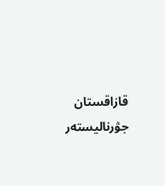قازاقستان جۋرناليستەر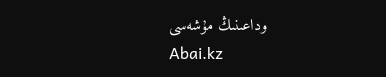وداعىنىڭ مۇشەسى
Abai.kz